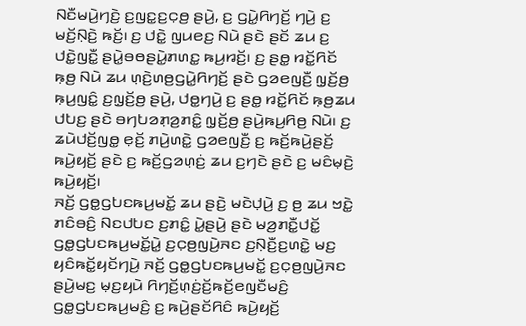ꤡꤢꤪꤗꤣꤧ꤬ꤚꤢꤧ꤬ ꤢ꤬ꤜꤢ꤭ꤢ꤬ꤍ꤫ꤥ꤬ ꤔꤣꤧ꤬, ꤢ꤬ ꤞꤣꤧ꤭ꤖꤚꤢꤩ꤬ ꤚꤣꤧ꤬ ꤢ꤬ ꤗꤢꤩ꤬ꤡ꤫ꤢꤧ꤬ ꤒꤢꤩ꤬꤯ ꤢ꤬ ꤓꤢꤧ꤭ ꤜꤣꤕꤢ꤬ ꤡꤣꤧ ꤔꤢꤧ ꤔꤢꤩ ꤘꤣ ꤢ꤬ ꤓꤢꤧ꤭ꤜꤢꤪ꤭ ꤔꤣꤧ꤭ꤋꤥꤔꤣꤧ꤭ꤊꤛꤢ꤭ ꤒꤣ꤬ꤙꤢꤩ꤬꤯ ꤢ꤬ ꤔꤥ꤭ ꤙꤢꤩ꤭ꤖꤢꤩ ꤒ꤫ꤥ꤬ ꤡꤣꤧ ꤘꤣ ꤛ꤫ꤢꤧ꤬ꤛꤥ꤬ꤞꤣꤧ꤭ꤖꤚꤢꤩ꤬ ꤔꤢꤧ ꤞꤤꤕꤜꤢꤪ꤬ ꤜ꤫ꤢꤩ꤬ꤥ꤬ ꤒ꤫ꤣ꤬ꤜꤢꤨ꤭ ꤢ꤬ꤜ꤫ꤢꤩ꤬ꤥ꤬ ꤔꤣꤧ꤬, ꤓꤥ꤭ꤚꤣꤧ꤬ ꤢ꤬ ꤔꤥ꤭ ꤙꤢꤩ꤭ꤖꤢꤩ ꤒ꤫ꤥ꤬ꤘꤣ ꤓꤝꤢ꤬ ꤔꤢꤧ ꤋꤚꤝꤤꤊ꤫ꤤ꤬ꤊꤢꤨ꤭ ꤜ꤫ꤢꤩ꤬ꤥ꤬ ꤔꤣꤧ꤬ꤒꤣ꤬ꤖꤥ꤬ ꤡꤣꤧ꤯ ꤢ꤬ ꤘꤣꤧꤓꤢꤩ꤬ꤜꤥ꤭ ꤕ꤫ꤢꤩ꤬ ꤊꤣꤧ꤬ꤛꤢꤧ꤭ ꤞꤤꤕꤜꤢꤪ꤬ ꤢ꤬ ꤒꤢꤩ꤬ꤒꤣꤧ꤬ꤔꤢꤩ꤬ ꤒꤣꤧ꤬ꤟꤢꤩ꤬ ꤔꤢꤧ ꤢ꤬ ꤒꤢꤩ꤬ꤞꤤꤛ꤫ꤢꤦ꤬ ꤘꤣ ꤢ꤬ꤚꤢꤧ ꤔꤢꤧ ꤢ꤬ ꤗꤢꤨꤗ꤫ꤢꤧ꤬ ꤒꤣꤧ꤬ꤟꤢꤩ꤬꤯
ꤏꤢꤩ꤬ ꤞꤥ꤭ꤞꤝꤢꤒꤣ꤬ꤗꤢꤩ꤭ ꤘꤣ ꤔꤢꤧ꤬ ꤗꤢꤧꤓ꤫ꤣꤧ꤬ ꤢ꤬ ꤥ꤬ ꤘꤣ ꤠꤢꤧ꤭ ꤊꤢꤨꤋꤢꤨ꤬ ꤡꤢꤓꤝꤢ ꤢ꤬ꤊꤢꤨ꤭ ꤣꤧ꤭ꤔꤣꤧ꤬ ꤔꤢꤧ ꤗꤤ꤬ꤊꤢꤪ꤭ꤓꤢꤩ꤭ ꤞꤥ꤭ꤞꤝꤢꤒꤣ꤬ꤗꤢꤩ꤭ꤣꤧ꤭ ꤢ꤬ꤍ꤫ꤥ꤬ꤜꤣꤧ꤬ꤏꤢ ꤢ꤬ꤡ꤫ꤢꤪ꤬ꤢ꤬ꤛꤢꤧ꤭ ꤗꤢ꤬ ꤟꤢꤨꤒꤢꤩ꤭ꤟꤢꤩꤚꤣꤧ꤬ ꤏꤢꤩ꤬ ꤞꤥ꤭ꤞꤝꤢꤒꤣ꤬ꤗꤢꤩ꤭ ꤢ꤬ꤍ꤫ꤥ꤬ꤜꤣꤧ꤬ꤏꤢ ꤔꤣꤧ꤬ꤗꤢ꤬ ꤗ꤫ꤢ꤬ꤟꤣꤧ ꤖꤚꤢꤩ꤬ꤛ꤫ꤢꤦ꤬ꤢꤩ꤬ꤒꤢꤩ꤬ꤕꤜꤢꤪꤗꤢꤨ꤬ ꤞꤥ꤭ꤞꤝꤢꤒꤣ꤬ꤗꤢꤨ꤬ ꤢ꤬ ꤒꤣꤧ꤬ꤔꤢꤩꤖꤢꤨ ꤒꤣꤧ꤬ꤟꤢꤩ꤬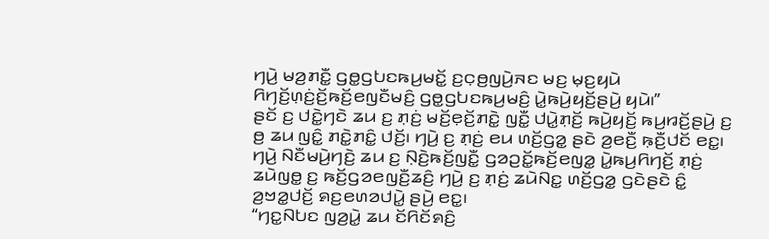ꤚꤣꤧ꤬ ꤗꤤ꤬ꤊꤢꤪ꤭ ꤞꤥ꤭ꤞꤝꤢꤒꤣ꤬ꤗꤢꤩ꤭ ꤢ꤬ꤍ꤫ꤥ꤬ꤜꤣꤧ꤬ꤏꤢ ꤗꤢ꤬ ꤗ꤫ꤢ꤬ꤟꤣꤧ ꤖꤚꤢꤩ꤬ꤛ꤫ꤢꤦ꤬ꤢꤩ꤬ꤒꤢꤩ꤬ꤕꤜꤢꤪꤗꤢꤨ꤬ ꤞꤥ꤭ꤞꤝꤢꤒꤣ꤬ꤗꤢꤨ꤬ ꤣꤧ꤭ꤒꤣꤧ꤬ꤟꤢꤩ꤬ꤔꤣꤧ꤬ ꤟꤣꤧ꤯”
ꤔꤢꤩ ꤢ꤬ ꤓꤢꤧ꤭ꤚꤢꤧ ꤘꤣ ꤢ꤬ ꤊ꤫ꤢꤦ꤬ ꤗꤢꤩ꤬ꤕ꤫ꤢꤩ꤬ꤊꤢꤧ꤭ ꤜꤢꤪ꤭ ꤓꤣꤧ꤭ꤊ꤫ꤢꤩ꤬ ꤒꤣꤧ꤬ꤟꤢꤩ꤬ ꤒꤣ꤬ꤙꤢꤩ꤬ꤔꤣꤧ꤬ ꤢ꤬ ꤥ꤬ ꤘꤣ ꤜꤢꤨ꤭ ꤊꤢꤧ꤭ꤊꤢꤨ꤭ ꤓꤢꤩ꤬꤯ ꤚꤣꤧ꤬ ꤢ꤬ ꤊ꤫ꤢꤦ꤬ ꤕꤣ ꤛꤢꤩ꤬ꤞꤤ꤭ ꤔꤢꤧ ꤤ꤬ꤕꤢꤪ꤬ ꤒ꤫ꤢꤪ꤬ꤓꤢꤩ ꤕꤢ꤭꤯ ꤚꤣꤧ꤬ ꤡꤢꤪꤗꤣꤧ꤬ꤚꤢꤧ꤬ ꤘꤣ ꤢ꤬ ꤡ꤫ꤢꤧ꤬ꤒꤢꤩ꤬ꤜꤢꤪ꤭ ꤞꤤꤑꤢꤩ꤭ꤒꤢꤩ꤬ꤕꤜꤤ꤭ ꤣꤧ꤭ꤒꤣ꤬ꤖꤚꤢꤩ꤬ ꤊ꤫ꤢꤦ꤬ ꤘꤣꤧꤜꤥ꤭ ꤢ꤬ ꤒꤢꤩ꤬ꤞꤤꤕꤜꤢꤪ꤬ꤘꤢꤨ꤬ ꤚꤣꤧ꤬ ꤢ꤬ ꤊ꤫ꤢꤦ꤬ ꤘꤣꤧꤡꤢ꤭ ꤛꤢꤩ꤬ꤞꤤ꤭ ꤞꤢꤧꤔꤢꤧ ꤢꤨ꤭ ꤤ꤬ꤠꤤ꤭ꤓꤢꤩ꤬ ꤎꤢ꤬ꤕꤛꤤꤓꤣꤧ꤭ ꤔꤣꤧ꤬ ꤕꤢ꤭꤯
“ꤚꤢ꤭ꤡꤝꤢ ꤜꤤ꤬ꤣꤧ꤭ ꤘꤣ ꤢꤩꤖꤢꤩꤎꤢꤨ꤬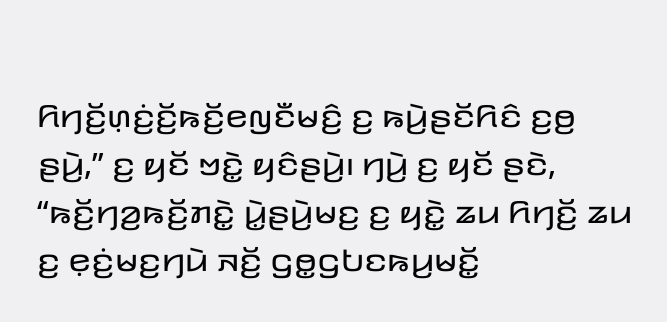ꤖꤚꤢꤩ꤬ꤛ꤫ꤢꤦ꤬ꤢꤩ꤬ꤒꤢꤩ꤬ꤕꤜꤢꤪꤗꤢꤨ꤬ ꤢ꤬ ꤒꤣꤧ꤬ꤔꤢꤩꤖꤢꤨ ꤢ꤬ꤥ꤬ ꤔꤣꤧ꤬,” ꤢ꤬ ꤟꤢꤩ ꤠꤢꤧ꤭ ꤟꤢꤨꤔꤣꤧ꤬꤯ ꤚꤣꤧ꤬ ꤢ꤬ ꤟꤢꤩ ꤔꤢꤧ, “ꤒꤢꤩ꤬ꤚꤤ꤬ꤒꤢꤩ꤬ꤊꤢꤧ꤭ ꤣꤧ꤭ꤔꤣꤧ꤬ꤗꤢ꤬ ꤢ꤬ ꤟꤢꤧ꤭ ꤘꤣ ꤖꤚꤢꤩ꤬ ꤘꤣ ꤢ꤬ ꤕ꤫ꤢꤦ꤬ꤗꤢ꤬ꤚꤣꤧ ꤏꤢꤩ꤬ ꤞꤥ꤭ꤞꤝꤢꤒꤣ꤬ꤗꤢꤩ꤭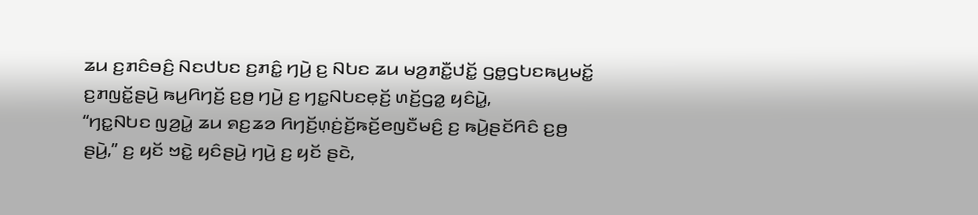ꤘꤣ ꤢ꤬ꤊꤢꤨꤋꤢꤨ꤬ ꤡꤢꤓꤝꤢ ꤢ꤬ꤊꤢꤨ꤭ ꤚꤣꤧ꤬ ꤢ꤬ ꤡꤝꤢ ꤘꤣ ꤗꤤ꤬ꤊꤢꤪ꤭ꤓꤢꤩ꤭ ꤞꤥ꤭ꤞꤝꤢꤒꤣ꤬ꤗꤢꤩ꤭ ꤢ꤬ꤊꤜꤢꤩ꤭ꤔꤣꤧ꤬ ꤒꤣ꤬ꤖꤚꤢꤩ꤬ ꤢ꤬ꤥ꤬ ꤚꤣꤧ꤬ ꤢ꤬ ꤚꤢ꤭ꤡꤝꤢꤕ꤫ꤢꤩ꤬ ꤛꤢꤩ꤬ꤞꤤ꤭ ꤟꤢꤨꤣꤧ꤭,
“ꤚꤢ꤭ꤡꤝꤢ ꤜꤤ꤬ꤣꤧ꤭ ꤘꤣ ꤎꤢ꤬ꤘꤤ ꤖꤚꤢꤩ꤬ꤛ꤫ꤢꤦ꤬ꤢꤩ꤬ꤒꤢꤩ꤬ꤕꤜꤢꤪꤗꤢꤨ꤬ ꤢ꤬ ꤒꤣꤧ꤬ꤔꤢꤩꤖꤢꤨ ꤢ꤬ꤥ꤬ ꤔꤣꤧ꤬,” ꤢ꤬ ꤟꤢꤩ ꤠꤢꤧ꤭ ꤟꤢꤨꤔꤣꤧ꤬ ꤚꤣꤧ꤬ ꤢ꤬ ꤟꤢꤩ ꤔꤢꤧ,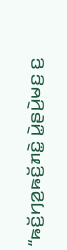“ꤒꤢꤩ꤬ꤚꤤ꤬ꤒꤢꤩ꤬ꤊꤢꤧ꤭ ꤣꤧ꤭ꤔꤣꤧ꤬ꤗꤢ꤬ ꤢ꤬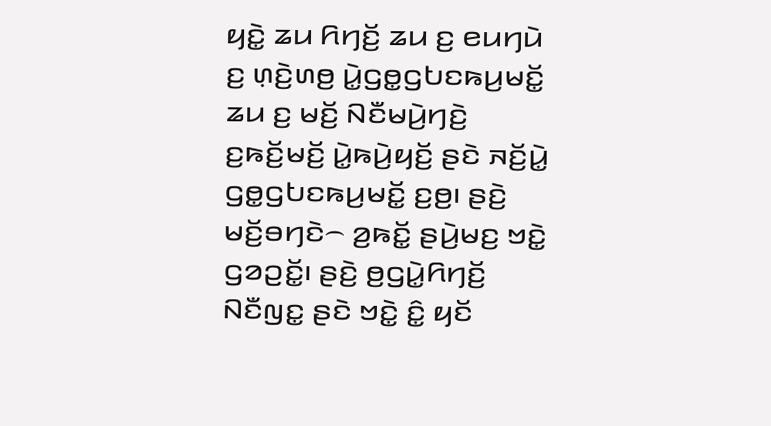ꤟꤢꤧ꤭ ꤘꤣ ꤖꤚꤢꤩ꤬ ꤘꤣ ꤢ꤬ ꤕꤣꤚꤣꤧ ꤢ꤬ ꤛ꤫ꤢꤧ꤬ꤛꤥ꤬ ꤣꤧ꤭ꤞꤥ꤭ꤞꤝꤢꤒꤣ꤬ꤗꤢꤩ꤭ ꤘꤣ ꤢ꤬ ꤗꤢꤩ꤬ ꤡꤢꤪꤗꤣꤧ꤬ꤚꤢꤧ꤬ ꤢ꤬ꤒꤢꤩ꤬ꤗꤢꤩ꤬ ꤣꤧ꤭ꤒꤣꤧ꤬ꤟꤢꤩ꤬ ꤔꤢꤧ ꤏꤢꤩ꤬ꤣꤧ꤭ ꤞꤥ꤭ꤞꤝꤢꤒꤣ꤬ꤗꤢꤩ꤭ ꤢ꤬ꤥ꤬꤯ ꤔꤢꤧ꤬ ꤗꤢꤩ꤬ꤋꤚꤢꤧ꤮ ꤤ꤬ꤒꤢꤩ꤭ ꤔꤣꤧ꤬ꤗꤢ꤬ ꤠꤢꤧ꤭ ꤞꤤꤑꤢꤩ꤭꤯ ꤔꤢꤧ꤬ ꤥ꤬ꤞꤣꤧ꤭ꤖꤚꤢꤩ꤬ ꤡꤢꤪꤜꤢ꤭ ꤔꤢꤧ ꤠꤢꤧ꤭ ꤢꤨ꤭ ꤟꤢꤩ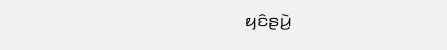ꤟꤢꤨꤔꤣꤧ꤬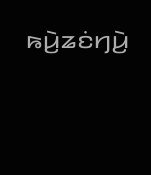ꤒꤣꤧ꤬ꤘꤢꤦꤚꤣꤧ꤬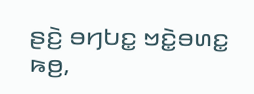ꤔꤢꤧ꤬ ꤋꤚꤝꤢ꤭ ꤠꤢꤧ꤭ꤋꤛꤢ꤭ ꤒꤥ꤬,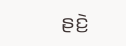ꤔꤢꤧ꤬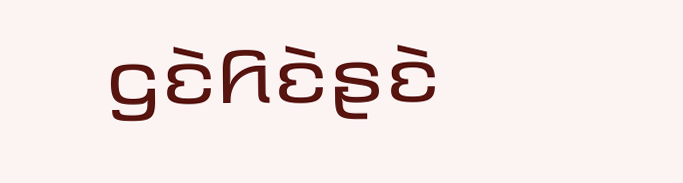ꤞꤢꤧꤖꤢꤧꤔꤢꤧ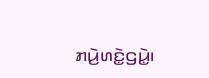ꤊꤣꤧ꤬ꤛꤢꤧ꤭ꤞꤣꤧ꤭꤯